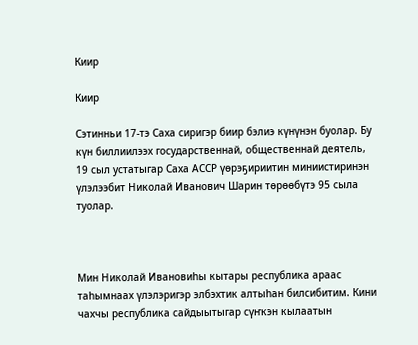Киир

Киир

Сэтинньи 17-тэ Саха сиригэр биир бэлиэ күнүнэн буолар. Бу күн биллиилээх государственнай, общественнай деятель, 19 сыл устатыгар Саха АССР үөрэҕириитин миниистиринэн үлэлээбит Николай Иванович Шарин төрөөбүтэ 95 сыла туолар.



Мин Николай Ивановиһы кытары республика араас таһымнаах үлэлэригэр элбэхтик алтыһан билсибитим. Кини чахчы республика сайдыытыгар сүҥкэн кылаатын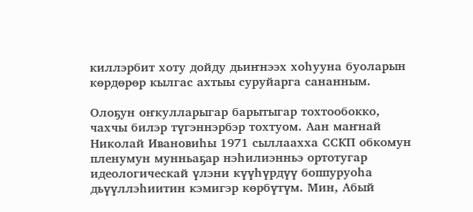киллэрбит хоту дойду дьиҥнээх хоһууна буоларын көрдөрөр кылгас ахтыы суруйарга сананным.

Олоҕун оҥкулларыгар барытыгар тохтообокко, чахчы билэр түгэннэрбэр тохтуом. Аан маҥнай Николай Ивановиһы 1971 сыллаахха ССКП обкомун пленумун мунньаҕар нэһилиэнньэ ортотугар идеологическай үлэни күүһүрдүү боппуруоһа  дьүүллэһиитин кэмигэр көрбүтүм. Мин, Абый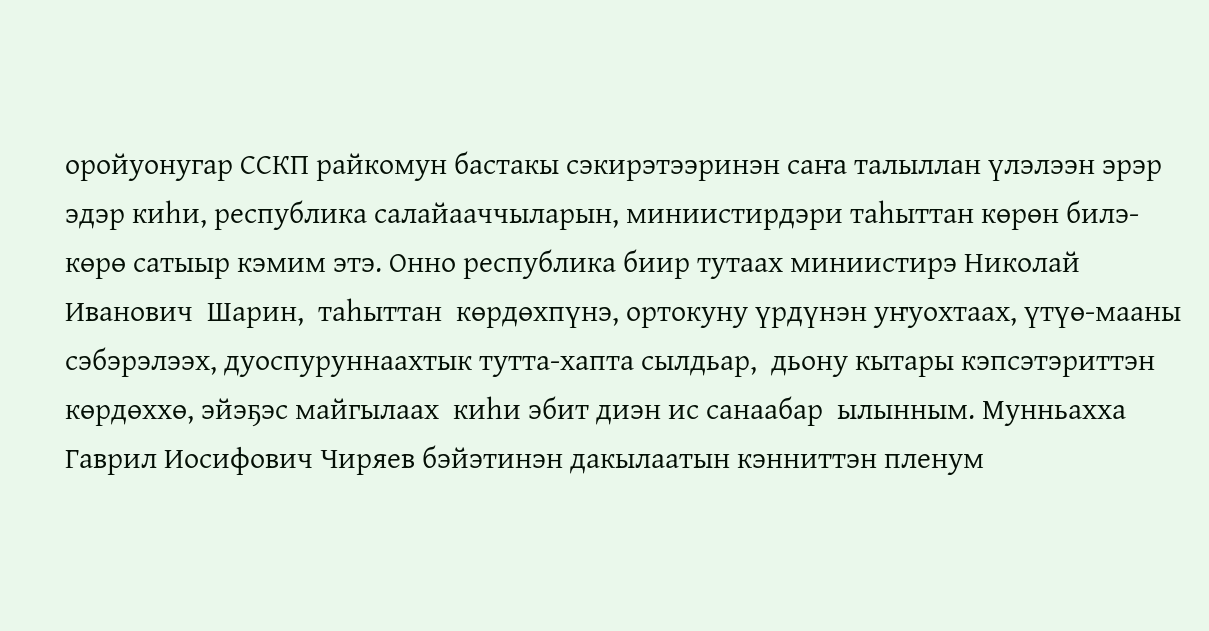оройуонугар ССКП райкомун бастакы сэкирэтээринэн саҥа талыллан үлэлээн эрэр эдэр киһи, республика салайааччыларын, миниистирдэри таһыттан көрөн билэ-көрө сатыыр кэмим этэ. Онно республика биир тутаах миниистирэ Николай Иванович  Шарин,  таһыттан  көрдөхпүнэ, ортокуну үрдүнэн уҥуохтаах, үтүө-мааны сэбэрэлээх, дуоспуруннаахтык тутта-хапта сылдьар,  дьону кытары кэпсэтэриттэн көрдөххө, эйэҕэс майгылаах  киһи эбит диэн ис санаабар  ылынным. Мунньахха Гаврил Иосифович Чиряев бэйэтинэн дакылаатын кэнниттэн пленум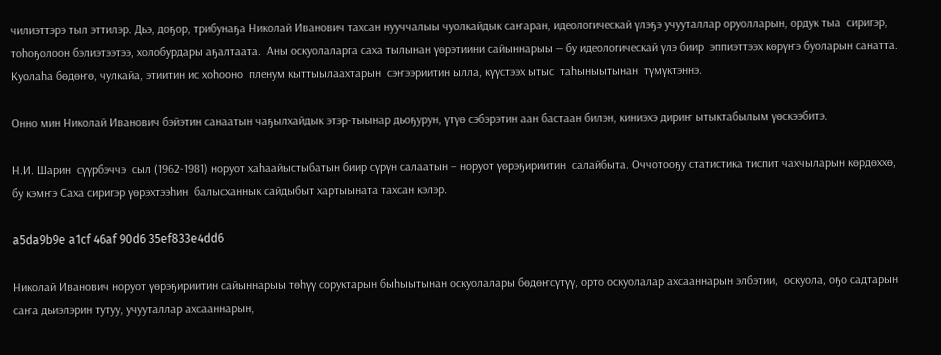чилиэттэрэ тыл эттилэр. Дьэ, доҕор, трибунаҕа Николай Иванович тахсан нууччалыы чуолкайдык саҥаран, идеологическай үлэҕэ учууталлар оруолларын, ордук тыа  сиригэр, тоһоҕолоон бэлиэтээтээ, холобурдары аҕалтаата.  Аны оскуолаларга саха тылынан үөрэтиини сайыннарыы — бу идеологическай үлэ биир  эппиэттээх көрүҥэ буоларын санатта. Куолаһа бөдөҥө, чулкайа, этиитин ис хоһооно  пленум кыттыылаахтарын  сэҥээриитин ылла, күүстээх ытыс  таһыныытынан  түмүктэннэ.

Онно мин Николай Иванович бэйэтин санаатын чаҕылхайдык этэр-тыынар дьоҕурун, үтүө сэбэрэтин аан бастаан билэн, киниэхэ дириҥ ытыктабылым үөскээбитэ.

Н.И. Шарин  сүүрбэччэ  сыл (1962-1981) норуот хаһаайыстыбатын биир сүрүн салаатын – норуот үөрэҕириитин  салайбыта. Оччотооҕу статистика тиспит чахчыларын көрдөххө, бу кэмҥэ Саха сиригэр үөрэхтээһин  балысханнык сайдыбыт хартыыната тахсан кэлэр.

a5da9b9e a1cf 46af 90d6 35ef833e4dd6

Николай Иванович норуот үөрэҕириитин сайыннарыы төһүү соруктарын быһыытынан оскуолалары бөдөҥсүтүү, орто оскуолалар ахсааннарын элбэтии,  оскуола, оҕо садтарын саҥа дьиэлэрин тутуу, учууталлар ахсааннарын,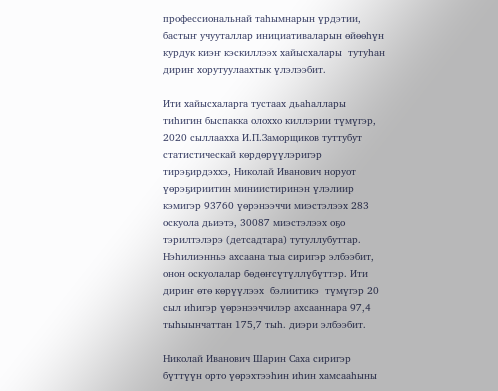профессиональнай таһымнарын үрдэтии, бастыҥ учууталлар инициативаларын өйөөһүн курдук киэҥ кэскиллээх хайысхалары  тутуһан дириҥ хорутуулаахтык үлэлээбит.

Ити хайысхаларга тустаах дьаһаллары тиһигин быспакка олоххо киллэрии түмүгэр, 2020 сыллаахха И.П.Заморщиков туттубут статистическай көрдөрүүлэригэр тирэҕирдэххэ, Николай Иванович норуот үөрэҕириитин миниистиринэн үлэлиир кэмигэр 93760 үөрэнээччи миэстэлээх 283 оскуола дьиэтэ, 30087 миэстэлээх оҕо тэрилтэлэрэ (детсадтара) тутуллубуттар. Нэһилиэнньэ ахсаана тыа сиригэр элбээбит, онон оскуолалар бөдөҥсүтүллүбүттэр. Ити дириҥ өтө көрүүлээх  бэлиитикэ  түмүгэр 20 сыл иһигэр үөрэнээччилэр ахсааннара 97,4 тыһыынчаттан 175,7 тыһ. диэри элбээбит.

Николай Иванович Шарин Саха сиригэр бүттүүн орто үөрэхтээһин иһин хамсааһыны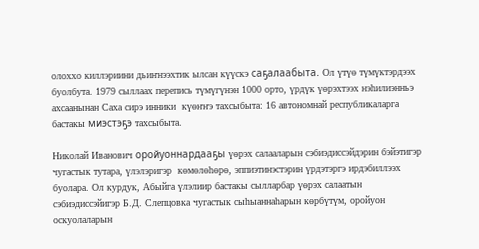олоххо киллэриини дьиҥнээхтик ылсан күүскэ саҕалаабыта. Ол үтүө түмүктэрдээх буолбута. 1979 сыллаах перепись түмүгүнэн 1000 орто, үрдүк үөрэхтээх нэһилиэнньэ ахсаанынан Саха сирэ инники  күөҥҥэ тахсыбыта: 16 автономнай республикаларга бастакы миэстэҕэ тахсыбыта.

Николай Иванович оройуоннардааҕы үөрэх салааларын сэбиэдиссэйдэрин бэйэтигэр чугастык тутара, үлэлэригэр  көмөлөһөрө, эппиэтинэстэрин үрдэтэргэ ирдэбиллээх буолара. Ол курдук, Абыйга үлэлиир бастакы сылларбар үөрэх салаатын сэбиэдиссэйигэр Б.Д. Слепцовка чугастык сыһыаннаһарын көрбүтүм, оройуон оскуолаларын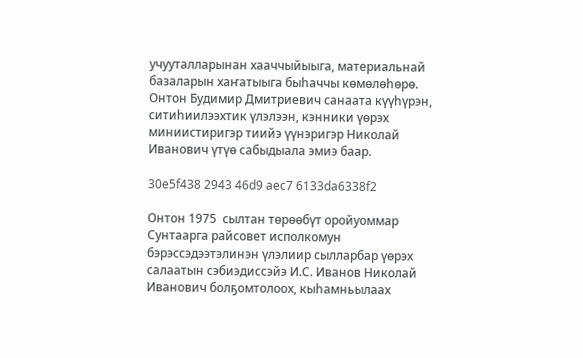учууталларынан хааччыйыыга, материальнай базаларын хаҥатыыга быһаччы көмөлөһөрө. Онтон Будимир Дмитриевич санаата күүһүрэн, ситиһиилээхтик үлэлээн, кэнники үөрэх миниистиригэр тиийэ үүнэригэр Николай Иванович үтүө сабыдыала эмиэ баар.

30e5f438 2943 46d9 aec7 6133da6338f2

Онтон 1975  сылтан төрөөбүт оройуоммар Сунтаарга райсовет исполкомун бэрэссэдээтэлинэн үлэлиир сылларбар үөрэх салаатын сэбиэдиссэйэ И.С. Иванов Николай Иванович болҕомтолоох, кыһамньылаах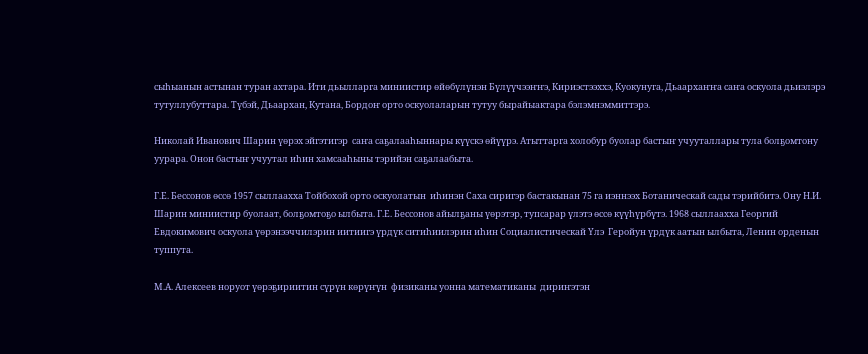сыһыанын астынан туран ахтара. Ити дьылларга миниистир өйөбүлүнэн Бүлүүчээҥҥэ, Кириэстээххэ, Куокунуга, Дьаархаҥҥа саҥа оскуола дьиэлэрэ тутуллубуттара. Түбэй, Дьаархан, Кутана, Бордоҥ орто оскуолаларын тутуу бырайыактара бэлэмнэммиттэрэ.

Николай Иванович Шарин үөрэх эйгэтигэр  саҥа саҕалааһыннары күүскэ өйүүрэ. Атыттарга холобур буолар бастыҥ учууталлары тула болҕомтону уурара. Онон бастыҥ учуутал иһин хамсааһыны тэрийэн саҕалаабыта.

Г.Е. Бессонов өссө 1957 сыллаахха Тойбохой орто оскуолатын  иһинэн Саха сиригэр бастакынан 75 га иэннээх Ботаническай сады тэрийбитэ. Ону Н.И. Шарин миниистир буолаат, болҕомтоҕо ылбыта. Г.Е. Бессонов айылҕаны үөрэтэр, тупсарар үлэтэ өссө күүһүрбүтэ. 1968 сыллаахха Георгий Евдокимович оскуола үөрэнээччилэрин иитиигэ үрдүк ситиһиилэрин иһин Социалистическай Үлэ  Геройун үрдүк аатын ылбыта, Ленин орденын туппута.

М.А. Алексеев норуот үөрэҕириитин сүрүн көрүҥүн  физиканы уонна математиканы  дириҥэтэн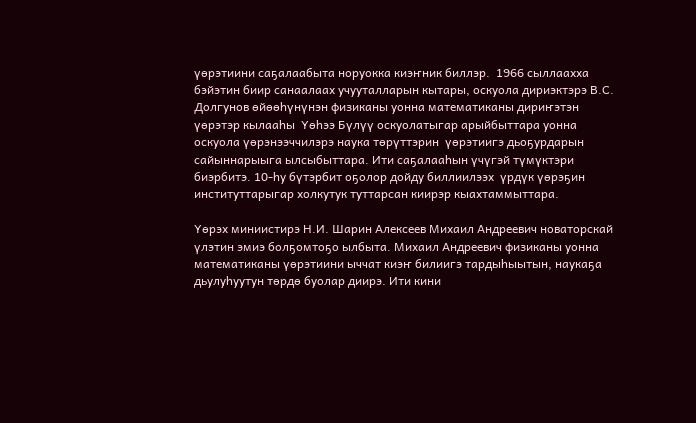үөрэтиини саҕалаабыта норуокка киэҥник биллэр.  1966 сыллаахха  бэйэтин биир санаалаах учууталларын кытары, оскуола дириэктэрэ В.С. Долгунов өйөөһүнүнэн физиканы уонна математиканы дириҥэтэн үөрэтэр кылааһы  Үөһээ Бүлүү оскуолатыгар арыйбыттара уонна оскуола үөрэнээччилэрэ наука төрүттэрин  үөрэтиигэ дьоҕурдарын сайыннарыыга ылсыбыттара. Ити саҕалааһын үчүгэй түмүктэри биэрбитэ. 10-һу бүтэрбит оҕолор дойду биллиилээх  үрдүк үөрэҕин институттарыгар холкутук туттарсан киирэр кыахтаммыттара.

Үөрэх миниистирэ Н.И. Шарин Алексеев Михаил Андреевич новаторскай үлэтин эмиэ болҕомтоҕо ылбыта. Михаил Андреевич физиканы уонна математиканы үөрэтиини ыччат киэҥ билиигэ тардыһыытын, наукаҕа дьулуһуутун төрдө буолар диирэ. Ити кини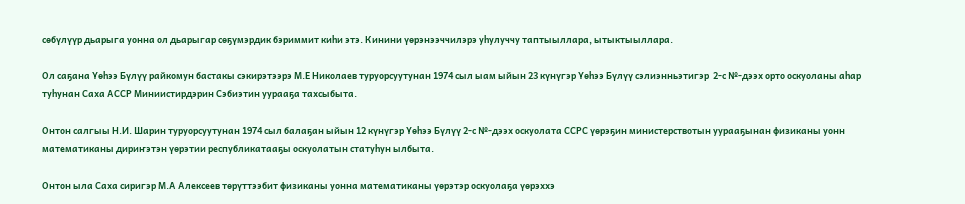сөбүлүүр дьарыга уонна ол дьарыгар сөҕүмэрдик бэриммит киһи этэ. Кинини үөрэнээччилэрэ уһулуччу таптыыллара, ытыктыыллара.

Ол саҕана Үөһээ Бүлүү райкомун бастакы сэкирэтээрэ М.Е Николаев туруорсуутунан 1974 сыл ыам ыйын 23 күнүгэр Үөһээ Бүлүү сэлиэнньэтигэр  2-с №-дээх орто оскуоланы аһар туһунан Саха АССР Миниистирдэрин Сэбиэтин уурааҕа тахсыбыта.

Онтон салгыы Н.И. Шарин туруорсуутунан 1974 сыл балаҕан ыйын 12 күнүгэр Үөһээ Бүлүү 2-с №-дээх оскуолата ССРС үөрэҕин министерствотын уурааҕынан физиканы уонн математиканы дириҥэтэн үөрэтии республикатааҕы оскуолатын статуһун ылбыта.

Онтон ыла Саха сиригэр М.А Алексеев төрүттээбит физиканы уонна математиканы үөрэтэр оскуолаҕа үөрэххэ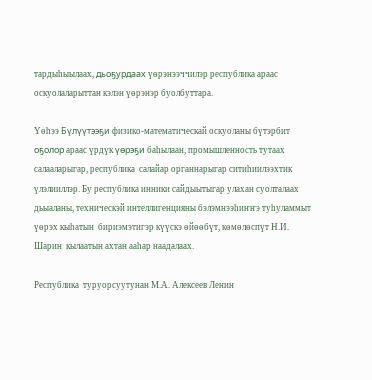тардыһыылаах, дьоҕурдаах үөрэнээччилэр республика араас оскуолаларыттан кэлэн үөрэнэр буолбуттара.

Үөһээ Бүлүүтээҕи физико-математическай оскуоланы бүтэрбит оҕолор араас үрдүк үөрэҕи баһылаан, промышленность тутаах  салааларыгар, республика  салайар органнарыгар ситиһиилээхтик үлэлииллэр. Бу республика инники сайдыытыгар улахан суолталаах дьыаланы, техническэй интеллигенцияны бэлэмнээһиҥҥэ туһуламмыт үөрэх кыһатын  бириэмэтигэр күүскэ өйөөбүт, көмөлөспүт Н.И. Шарин  кылаатын ахтан ааһар наадалаах.

Республика  туруорсуутунан М.А. Алексеев Ленин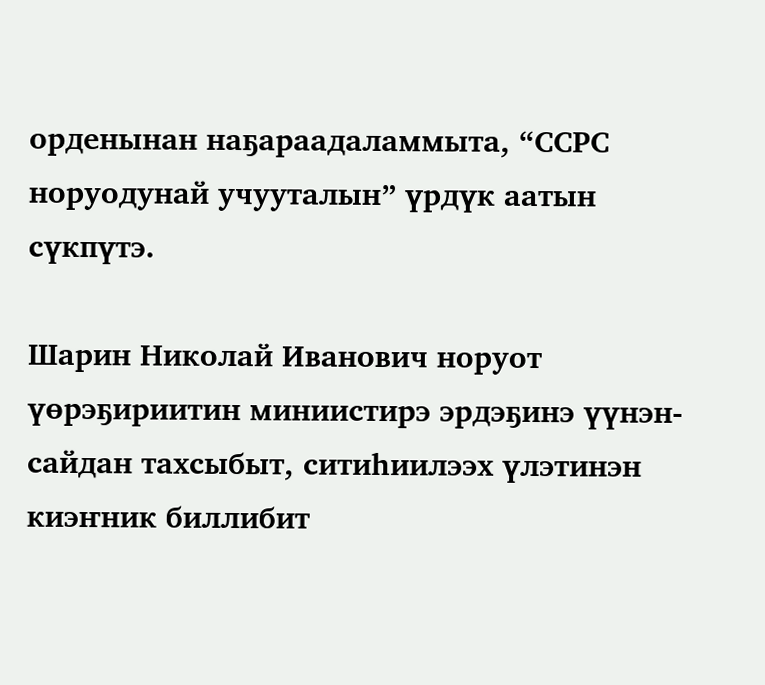орденынан наҕараадаламмыта, “ССРС норуодунай учууталын” үрдүк аатын сүкпүтэ.

Шарин Николай Иванович норуот  үөрэҕириитин миниистирэ эрдэҕинэ үүнэн-сайдан тахсыбыт, ситиһиилээх үлэтинэн киэҥник биллибит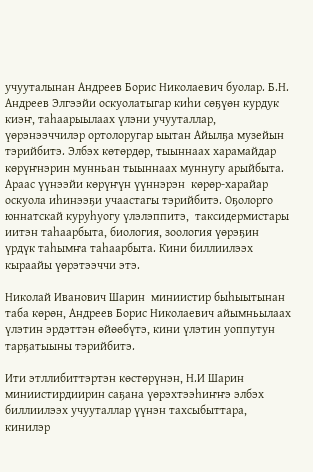учууталынан Андреев Борис Николаевич буолар. Б.Н. Андреев Элгээйи оскуолатыгар киһи сөҕүөн курдук киэҥ, таһаарыылаах үлэни учууталлар, үөрэнээччилэр ортолоругар ыытан Айылҕа музейын тэрийбитэ. Элбэх көтөрдөр, тыыннаах харамайдар көрүҥнэрин мунньан тыыннаах муннугу арыйбыта. Араас үүнээйи көрүҥүн үүннэрэн  көрөр-харайар оскуола иһинээҕи учаастагы тэрийбитэ. Оҕолорго юннатскай куруһуогу үлэлэппитэ,  таксидермистары иитэн таһаарбыта, биология, зоология үөрэҕин үрдүк таһымҥа таһаарбыта. Кини биллиилээх кыраайы үөрэтээччи этэ.

Николай Иванович Шарин  миниистир быһыытынан таба көрөн, Андреев Борис Николаевич айымньылаах үлэтин эрдэттэн өйөөбүтэ, кини үлэтин уоппутун тарҕатыыны тэрийбитэ.

Ити этллибиттэртэн көстөрүнэн, Н.И Шарин миниистирдиирин саҕана үөрэхтээһиҥҥэ элбэх биллиилээх учууталлар үүнэн тахсыбыттара,  кинилэр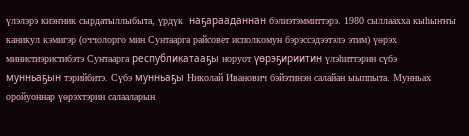үлэлэрэ киэҥник сырдатыллыбыта, үрдүк  наҕарааданнан бэлиэтэммиттэрэ. 1980 сыллаахха кыһыҥҥы каникул кэмигэр (оччолорго мин Сунтаарга райсовет исполкомун бэрэссэдээтэлэ этим) үөрэх министиэристибэтэ Сунтаарга республикатааҕы норуот үөрэҕириитин үлэһиттэрин сүбэ  мунньаҕын тэрийбитэ. Сүбэ мунньаҕы Николай Иванович бэйэтинэн салайан ыыппыта. Мунньах оройуоннар үөрэхтэрин салааларын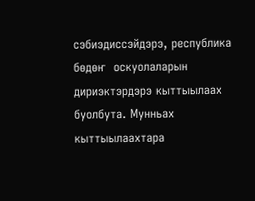сэбиэдиссэйдэрэ, республика бөдөҥ  оскуолаларын дириэктэрдэрэ кыттыылаах буолбута. Мунньах кыттыылаахтара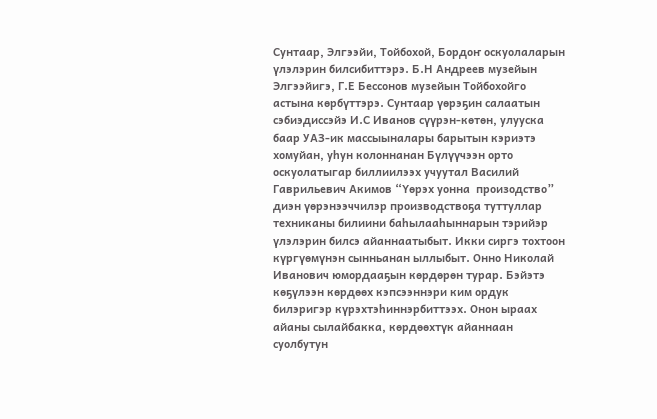Сунтаар, Элгээйи, Тойбохой, Бордоҥ оскуолаларын үлэлэрин билсибиттэрэ. Б.Н Андреев музейын Элгээйигэ, Г.Е Бессонов музейын Тойбохойго астына көрбүттэрэ. Сунтаар үөрэҕин салаатын сэбиэдиссэйэ И.С Иванов сүүрэн-көтөн, улууска баар УАЗ-ик массыыналары барытын кэриэтэ хомуйан, уһун колоннанан Бүлүүчээн орто оскуолатыгар биллиилээх учуутал Василий Гаврильевич Акимов “Үөрэх уонна  произодство” диэн үөрэнээччилэр производствоҕа туттуллар техниканы билиини баһылааһыннарын тэрийэр үлэлэрин билсэ айаннаатыбыт. Икки сиргэ тохтоон күргүөмүнэн сынньанан ыллыбыт. Онно Николай Иванович юмордааҕын көрдөрөн турар. Бэйэтэ көҕүлээн көрдөөх кэпсээннэри ким ордук билэригэр күрэхтэһиннэрбиттээх. Онон ыраах айаны сылайбакка, көрдөөхтүк айаннаан суолбутун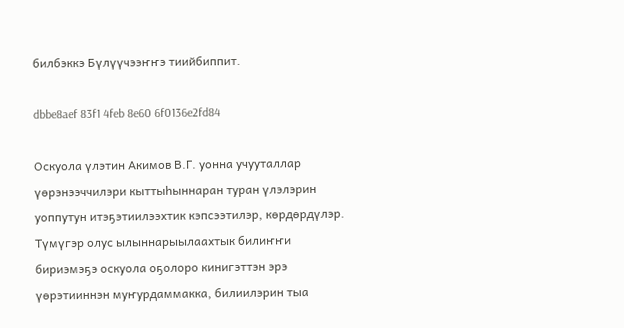билбэккэ Бүлүүчээҥҥэ тиийбиппит.

dbbe8aef 83f1 4feb 8e60 6f0136e2fd84

Оскуола үлэтин Акимов В.Г. уонна учууталлар үөрэнээччилэри кыттыһыннаран туран үлэлэрин уоппутун итэҕэтиилээхтик кэпсээтилэр, көрдөрдүлэр. Түмүгэр олус ылыннарыылаахтык билиҥҥи бириэмэҕэ оскуола оҕолоро кинигэттэн эрэ үөрэтииннэн муҥурдаммакка, билиилэрин тыа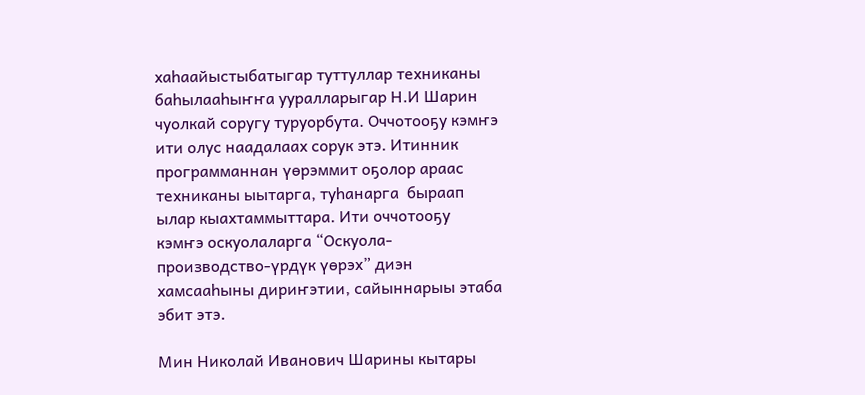хаһаайыстыбатыгар туттуллар техниканы баһылааһыҥҥа ууралларыгар Н.И Шарин чуолкай соругу туруорбута. Оччотооҕу кэмҥэ ити олус наадалаах сорук этэ. Итинник программаннан үөрэммит оҕолор араас техниканы ыытарга, туһанарга  быраап ылар кыахтаммыттара. Ити оччотооҕу  кэмҥэ оскуолаларга “Оскуола-производство-үрдүк үөрэх” диэн хамсааһыны дириҥэтии, сайыннарыы этаба эбит этэ.

Мин Николай Иванович Шарины кытары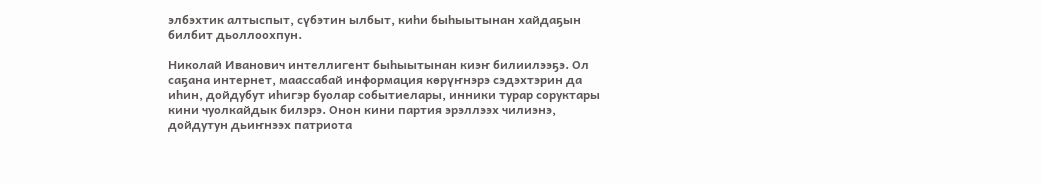элбэхтик алтыспыт, сүбэтин ылбыт, киһи быһыытынан хайдаҕын билбит дьоллоохпун.

Николай Иванович интеллигент быһыытынан киэҥ билиилээҕэ. Ол саҕана интернет, маассабай информация көрүҥнэрэ сэдэхтэрин да иһин, дойдубут иһигэр буолар событиелары, инники турар соруктары кини чуолкайдык билэрэ. Онон кини партия эрэллээх чилиэнэ, дойдутун дьиҥнээх патриота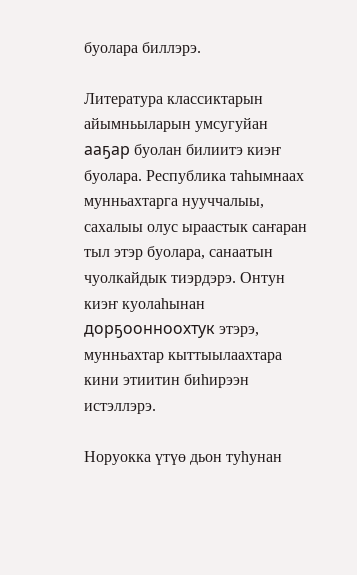буолара биллэрэ.

Литература классиктарын айымньыларын умсугуйан ааҕар буолан билиитэ киэҥ буолара. Республика таһымнаах мунньахтарга нууччалыы, сахалыы олус ыраастык саҥаран тыл этэр буолара, санаатын чуолкайдык тиэрдэрэ. Онтун киэҥ куолаһынан дорҕоонноохтук этэрэ, мунньахтар кыттыылаахтара кини этиитин биһирээн истэллэрэ.

Норуокка үтүө дьон туһунан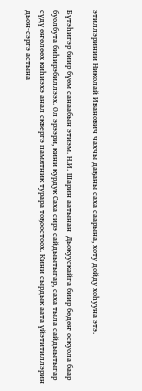этиллэринии Николай Иванович чахчы даҕаны саха саарына, хоту дойду хоһууна этэ.

Бүтэһигэр биир бүөм санаабын этиэм. Н.И. Шарин аатынан  Дьокуускайга биир бөдөҥ оскуола баар буолбута биһирэбиллээх. Ол эрээри, кини курдук Саха сирэ сайдыытыгар, саха тыла сайдыытыгар сүдү өҥөлөөх киһиэхэ анал сквергэ памятник турара тоҕоостоох. Кини сырдык аата үйэтитиллэрин дьон-сэргэ астына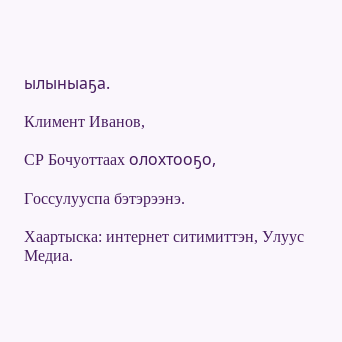ылыныаҕа.

Климент Иванов,

СР Бочуоттаах олохтооҕо,

Госсулууспа бэтэрээнэ.

Хаартыска: интернет ситимиттэн, Улуус Медиа.